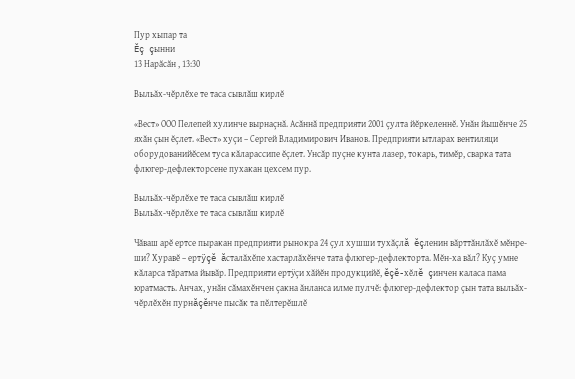Пур хыпар та
Ĕç çынни
13 Нарӑсӑн , 13:30

Выльăх-чĕрлĕхе те таса сывлăш кирлĕ

«Вест» ООО Пелепей хулинче вырнаçнă. Асăннă предприяти 2001 çулта йĕркеленнĕ. Унăн йышĕнче 25 яхăн çын ĕçлет. «Вест» хуçи – Сергей Владимирович Иванов. Предприяти ытларах вентиляци оборудованийĕсем туса кăларассипе ĕçлет. Унсăр пуçне кунта лазер, токарь, тимĕр, сварка тата флюгер-дефлекторсене пухакан цехсем пур.

Выльăх-чĕрлĕхе те таса сывлăш кирлĕ
Выльăх-чĕрлĕхе те таса сывлăш кирлĕ

Чăваш арĕ ертсе пыракан предприяти рынокра 24 çул хушши тухăçлă ĕçленин вăрттăнлăхĕ мĕнре-ши? Хуравĕ – ертÿçĕ ăсталăхĕпе хастарлăхĕнче тата флюгер-дефлекторта. Мĕн-ха вăл? Куç умне кăларса тăратма йывăр. Предприяти ертÿçи хăйĕн продукцийĕ, ĕçĕ-хĕлĕ çинчен каласа пама юратмасть. Анчах, унăн сăмахĕнчен çакна ăнланса илме пулчĕ: флюгер-дефлектор çын тата выльăх-чĕрлĕхĕн пурнăçĕнче пысăк та пĕлтерĕшлĕ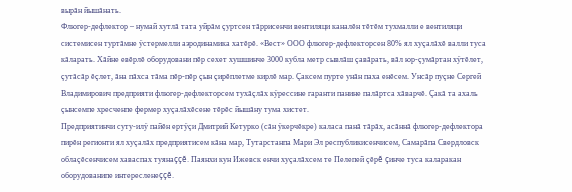вырăн йышăнать.
Флюгер-дефлектор – нумай хутлă тата уйрăм çуртсен тăррисенчи вентиляци каналĕн тĕтĕм тухмалли е вентиляци системисен туртăмне ÿстермелли аэродинамика хатĕрĕ. «Вест» ООО флюгер-дефлекторсен 80% ял хуçалăхĕ валли туса кăларать. Хăйне евĕрлĕ оборудовани пĕр сехет хушшинче 3000 кубла метр сывлăш çавăрать, вăл юр-çумăртан хÿтĕлет, çутăсăр ĕçлет, ăна пăхса тăма пĕр-пĕр çын çирĕплетме кирлĕ мар. Çаксем пурте унăн паха енĕсем. Унсăр пуçне Сергей Владимирович предприяти флюгер-дефлекторсем тухăçлăх кÿрессине гаранти панине палăртса хăварчĕ. Çакă та ахаль çынсемпе хресченпе фермер хуçалăхĕсене тĕрĕс йышăну тума хистет.
Предприятинчи суту-илÿ пайĕн ертÿçи Дмитрий Кетурко (сăн ÿкерчĕкре) каласа панă тăрăх, асăннă флюгер-дефлектора пирĕн регионти ял хуçалăх предприятисем кăна мар, Тутарстанпа Мари Эл республикисенчисем, Самарăпа Свердловск облаçĕсенчисем хаваспах туянаççĕ. Паянхи кун Ижевск енчи хуçалăхсем те Пелепей çĕрĕ çинче туса каларакан оборудованипе интересленеççĕ.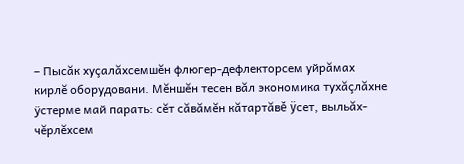– Пысăк хуçалăхсемшĕн флюгер-дефлекторсем уйрăмах кирлĕ оборудовани. Мĕншĕн тесен вăл экономика тухăçлăхне ÿстерме май парать: сĕт сăвăмĕн кăтартăвĕ ÿсет, выльăх-чĕрлĕхсем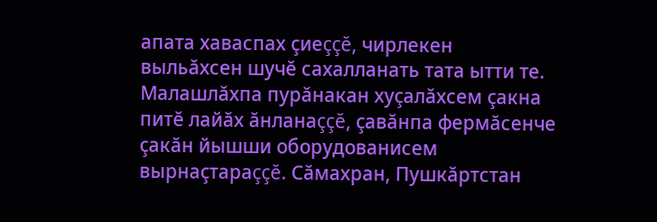апата хаваспах çиеççĕ, чирлекен выльăхсен шучĕ сахалланать тата ытти те. Малашлăхпа пурăнакан хуçалăхсем çакна питĕ лайăх ăнланаççĕ, çавăнпа фермăсенче çакăн йышши оборудованисем вырнаçтараççĕ. Сăмахран, Пушкăртстан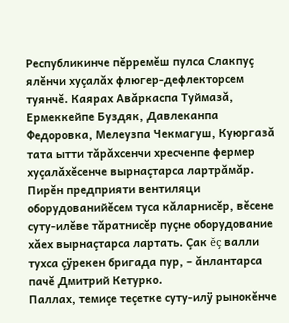Республикинче пĕрремĕш пулса Слакпуç ялĕнчи хуçалăх флюгер-дефлекторсем туянчĕ. Каярах Авăркаспа Туймазă, Ермеккейпе Буздяк, Давлеканпа Федоровка, Мелеузпа Чекмагуш, Куюргазă тата ытти тăрăхсенчи хресченпе фермер хуçалăхĕсенче вырнаçтарса лартрăмăр. Пирĕн предприяти вентиляци оборудованийĕсем туса кăларнисĕр, вĕсене суту-илĕве тăратнисĕр пуçне оборудование хăех вырнаçтарса лартать. Çак ĕç валли тухса çÿрекен бригада пур, – ăнлантарса пачĕ Дмитрий Кетурко.
Паллах, темиçе теçетке суту-илÿ рынокĕнче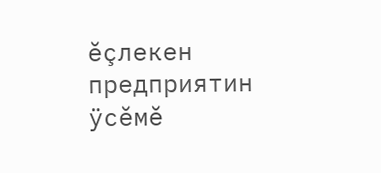ĕçлекен предприятин ÿсĕмĕ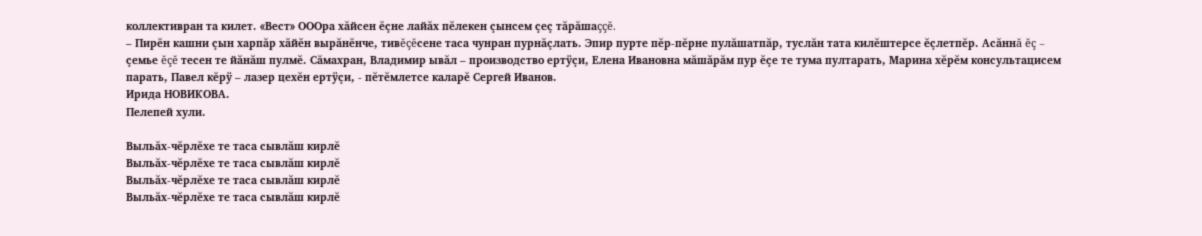коллективран та килет. «Вест» ОООра хăйсен ĕçне лайăх пĕлекен çынсем çеç тăрăшаççĕ.
– Пирĕн кашни çын харпăр хăйĕн вырăнĕнче, тивĕçĕсене таса чунран пурнăçлать. Эпир пурте пĕр-пĕрне пулăшатпăр, туслăн тата килĕштерсе ĕçлетпĕр. Асăннă ĕç – çемье ĕçĕ тесен те йăнăш пулмĕ. Сăмахран, Владимир ывăл – производство ертÿçи, Елена Ивановна мăшăрăм пур ĕçе те тума пултарать, Марина хĕрĕм консультацисем парать, Павел кĕрÿ – лазер цехĕн ертÿçи, - пĕтĕмлетсе каларĕ Сергей Иванов.
Ирида НОВИКОВА.
Пелепей хули.

Выльăх-чĕрлĕхе те таса сывлăш кирлĕ
Выльăх-чĕрлĕхе те таса сывлăш кирлĕ
Выльăх-чĕрлĕхе те таса сывлăш кирлĕ
Выльăх-чĕрлĕхе те таса сывлăш кирлĕ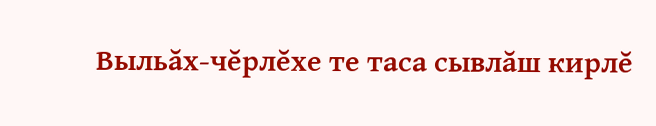Выльăх-чĕрлĕхе те таса сывлăш кирлĕ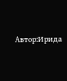Автор:Ирида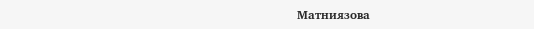Матниязова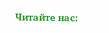Читайте нас: